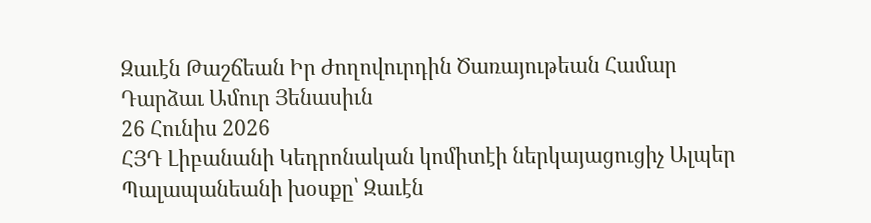Զաւէն Թաշճեան Իր Ժողովուրդին Ծառայութեան Համար Դարձաւ Ամուր Յենասիւն
26 Հունիս 2026
ՀՅԴ Լիբանանի Կեդրոնական կոմիտէի ներկայացուցիչ Ալպեր Պալապանեանի խօսքը՝ Զաւէն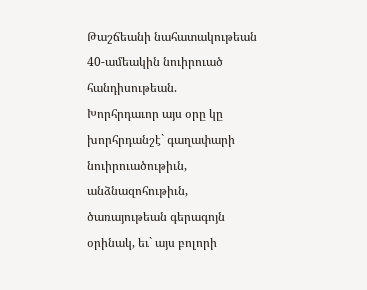Թաշճեանի նահատակութեան 40-ամեակին նուիրուած հանդիսութեան.
Խորհրդաւոր այս օրը կը խորհրդանշէ` գաղափարի նուիրուածութիւն, անձնազոհութիւն, ծառայութեան գերագոյն օրինակ, եւ` այս բոլորի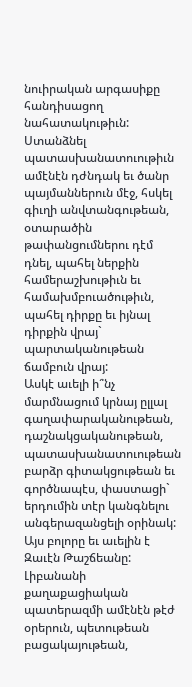նուիրական արգասիքը հանդիսացող նահատակութիւն:
Ստանձնել պատասխանատուութիւն ամէնէն դժնդակ եւ ծանր պայմաններուն մէջ, հսկել գիւղի անվտանգութեան, օտարածին թափանցումներու դէմ դնել, պահել ներքին համերաշխութիւն եւ համախմբուածութիւն, պահել դիրքը եւ իյնալ դիրքին վրայ` պարտականութեան ճամբուն վրայ:
Ասկէ աւելի ի՞նչ մարմնացում կրնայ ըլլալ գաղափարականութեան, դաշնակցականութեան, պատասխանատուութեան բարձր գիտակցութեան եւ գործնապէս, փաստացի` երդումին տէր կանգնելու անգերազանցելի օրինակ:
Այս բոլորը եւ աւելին է Զաւէն Թաշճեանը:
Լիբանանի քաղաքացիական պատերազմի ամէնէն թէժ օրերուն, պետութեան բացակայութեան,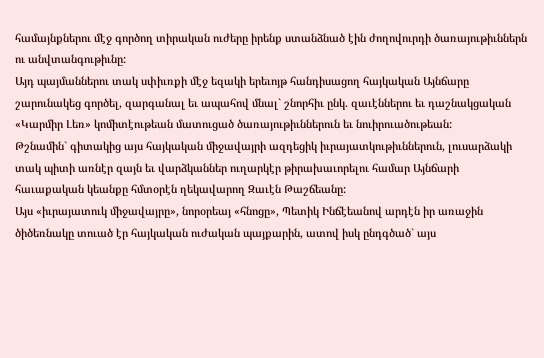համայնքներու մէջ գործող տիրական ուժերը իրենք ստանձնած էին ժողովուրդի ծառայութիւններն ու անվտանգութիւնը:
Այդ պայմաններու տակ սփիւռքի մէջ եզակի երեւոյթ հանդիսացող հայկական Այնճարը շարունակեց գործել, զարգանալ եւ ապահով մնալ` շնորհիւ ընկ. զաւէններու եւ դաշնակցական «Կարմիր Լեռ» կոմիտէութեան մատուցած ծառայութիւններուն եւ նուիրուածութեան:
Թշնամին` գիտակից այս հայկական միջավայրի ազդեցիկ իւրայատկութիւններուն, լուսարձակի տակ պիտի առնէր զայն եւ վարձկաններ ուղարկէր թիրախաւորելու համար Այնճարի հաւաքական կեանքը հմտօրէն ղեկավարող Զաւէն Թաշճեանը:
Այս «իւրայատուկ միջավայրը», նորօրեայ «հնոցը», Պետիկ Ինճէեանով արդէն իր առաջին ծիծեռնակը տուած էր հայկական ուժական պայքարին, ատով իսկ ընդգծած` այս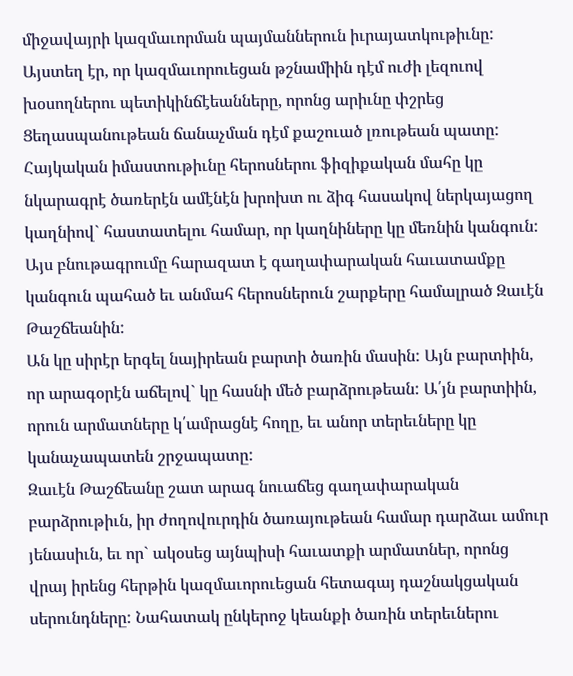միջավայրի կազմաւորման պայմաններուն իւրայատկութիւնը: Այստեղ էր, որ կազմաւորուեցան թշնամիին դէմ ուժի լեզուով խօսողներու պետիկինճէեանները, որոնց արիւնը փշրեց Ցեղասպանութեան ճանաչման դէմ քաշուած լռութեան պատը:
Հայկական իմաստութիւնը հերոսներու ֆիզիքական մահը կը նկարագրէ ծառերէն ամէնէն խրոխտ ու ձիգ հասակով ներկայացող կաղնիով` հաստատելու համար, որ կաղնիները կը մեռնին կանգուն:
Այս բնութագրումը հարազատ է գաղափարական հաւատամքը կանգուն պահած եւ անմահ հերոսներուն շարքերը համալրած Զաւէն Թաշճեանին:
Ան կը սիրէր երգել նայիրեան բարտի ծառին մասին: Այն բարտիին, որ արագօրէն աճելով` կը հասնի մեծ բարձրութեան: Ա՛յն բարտիին, որուն արմատները կ՛ամրացնէ հողը, եւ անոր տերեւները կը կանաչապատեն շրջապատը:
Զաւէն Թաշճեանը շատ արագ նուաճեց գաղափարական բարձրութիւն, իր ժողովուրդին ծառայութեան համար դարձաւ ամուր յենասիւն, եւ որ` ակօսեց այնպիսի հաւատքի արմատներ, որոնց վրայ իրենց հերթին կազմաւորուեցան հետագայ դաշնակցական սերունդները: Նահատակ ընկերոջ կեանքի ծառին տերեւներու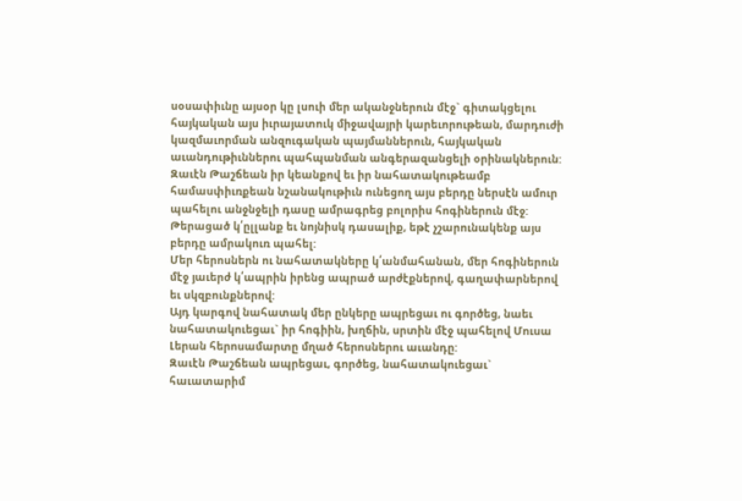սօսափիւնը այսօր կը լսուի մեր ականջներուն մէջ` գիտակցելու հայկական այս իւրայատուկ միջավայրի կարեւորութեան, մարդուժի կազմաւորման անզուգական պայմաններուն, հայկական աւանդութիւններու պահպանման անգերազանցելի օրինակներուն:
Զաւէն Թաշճեան իր կեանքով եւ իր նահատակութեամբ համասփիւռքեան նշանակութիւն ունեցող այս բերդը ներսէն ամուր պահելու անջնջելի դասը ամրագրեց բոլորիս հոգիներուն մէջ:
Թերացած կ՛ըլլանք եւ նոյնիսկ դասալիք, եթէ չշարունակենք այս բերդը ամրակուռ պահել:
Մեր հերոսներն ու նահատակները կ՛անմահանան, մեր հոգիներուն մէջ յաւերժ կ՛ապրին իրենց ապրած արժէքներով, գաղափարներով եւ սկզբունքներով:
Այդ կարգով նահատակ մեր ընկերը ապրեցաւ ու գործեց, նաեւ նահատակուեցաւ` իր հոգիին, խղճին, սրտին մէջ պահելով Մուսա Լերան հերոսամարտը մղած հերոսներու աւանդը:
Զաւէն Թաշճեան ապրեցաւ, գործեց, նահատակուեցաւ` հաւատարիմ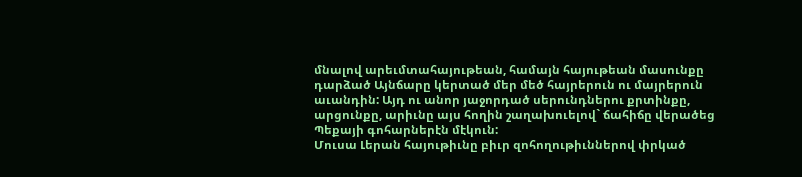մնալով արեւմտահայութեան, համայն հայութեան մասունքը դարձած Այնճարը կերտած մեր մեծ հայրերուն ու մայրերուն աւանդին: Այդ ու անոր յաջորդած սերունդներու քրտինքը, արցունքը, արիւնը այս հողին շաղախուելով` ճահիճը վերածեց Պեքայի գոհարներէն մէկուն:
Մուսա Լերան հայութիւնը բիւր զոհողութիւններով փրկած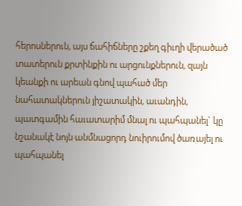հերոսներուն, այս ճահիճները շքեղ գիւղի վերածած տատերուն քրտինքին ու արցունքներուն, զայն կեանքի ու արեան գնով պահած մեր նահատակներուն յիշատակին, աւանդին, պատգամին հաւատարիմ մնալ ու պահպանել` կը նշանակէ նոյն անմնացորդ նուիրումով ծառայել ու պահպանել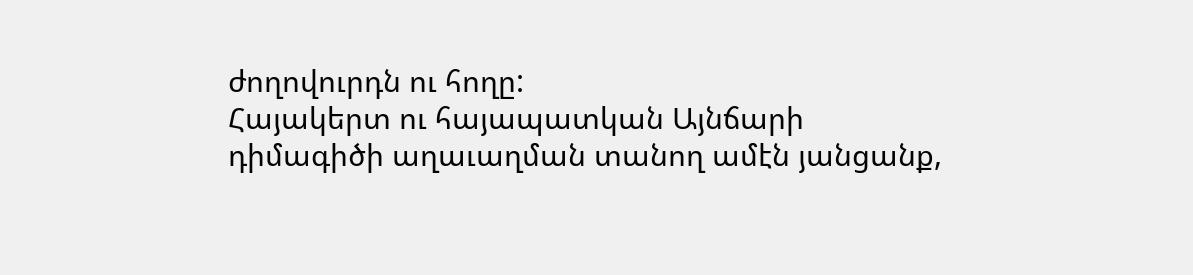ժողովուրդն ու հողը:
Հայակերտ ու հայապատկան Այնճարի դիմագիծի աղաւաղման տանող ամէն յանցանք,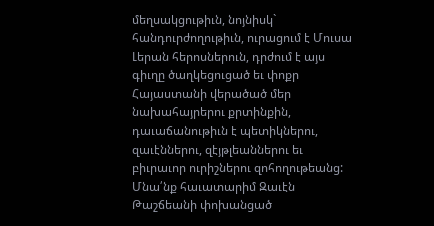մեղսակցութիւն, նոյնիսկ` հանդուրժողութիւն, ուրացում է Մուսա Լերան հերոսներուն, դրժում է այս գիւղը ծաղկեցուցած եւ փոքր Հայաստանի վերածած մեր նախահայրերու քրտինքին, դաւաճանութիւն է պետիկներու, զաւէններու, զէյթլեաններու եւ բիւրաւոր ուրիշներու զոհողութեանց:
Մնա՛նք հաւատարիմ Զաւէն Թաշճեանի փոխանցած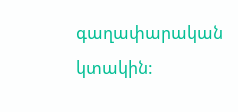գաղափարական կտակին: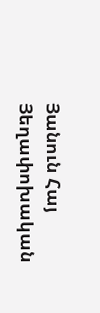Յանուն Հայ Յեղափոխական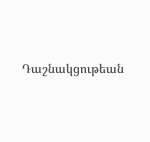Դաշնակցութեան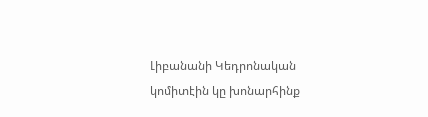Լիբանանի Կեդրոնական կոմիտէին կը խոնարհինք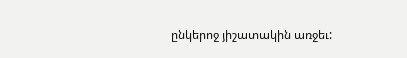ընկերոջ յիշատակին առջեւ: